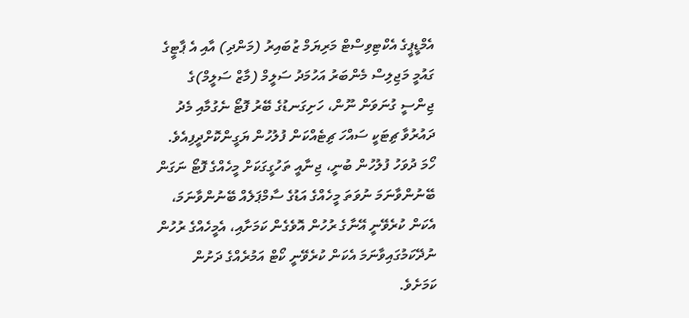އެމްޑީޕީގެ އެކްޓިވިސްޓް މަރިޔަމް ޒުބައިރު (މަންދި) އާއި އެ ޕާޓީގެ ގައުމީ މަޖިލިސް މެންބަރު އަހުމަދު ސަލީމް (މާޒް ސަލީމް)ގެ ޖިންސީ ގުނަވަން ނޫން، ހަށިގަނޑުގެ ބޭރު ފޮޓޯ ނެގުމާއި މެދު ދައުރުވާ ޗިޓަކީ ސައްހަ ޗިޓެއްކަން ފުލުހުން ޔަގީންކޮށްދީފިއެވެ.
ހޯމަ ދުވަހު ފުލުހުން ބުނީ، ޖިނާއީ ތަހުގީގަކަށް މީހެއްގެ ފޮޓޯ ނަގަން ބޭނުންވާނަމަ ނުވަތަ މީހެއްގެ އަޑުގެ ސާމްޕަލެއް ބޭނުންވާނަމަ، އެކަން ކުރެވޭނީ އޭނާގެ ރުހުން އޮވެގެން ކަމަށާއި، އެމީހެއްގެ ރުހުން ނުދޭކަމުގައިވާނަމަ އެކަން ކުރެވޭނީ ކޯޓް އަމުރެއްގެ ދަށުން ކަމަށެވެ.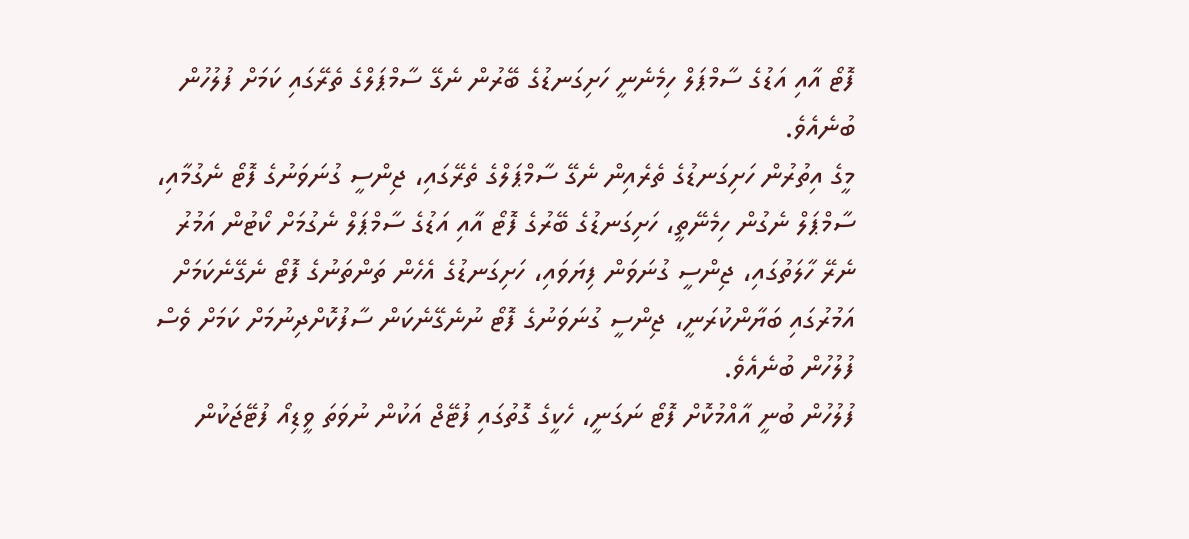ފޮޓޯ އާއި އަޑުގެ ސާމްޕަލް ހިމެނެނީ ހަށިގަނޑުގެ ބޭރުން ނެގޭ ސާމްޕަލްގެ ތެރޭގައި ކަމަށް ފުލުހުން ބުނެއެވެ.
މީގެ އިތުރުން ހަށިގަނޑުގެ ތެރެއިން ނެގޭ ސާމްޕަލްގެ ތެރޭގައި، ޖިންސީ ގުނަވަނުގެ ފޮޓޯ ނެގުމާއި، ސާމްޕަލް ނެގުން ހިމެނޭތީ، ހަށިގަނޑުގެ ބޭރުގެ ފޮޓޯ އާއި އަޑުގެ ސާމްޕަލް ނެގުމަށް ކޯޓުން އަމުރު ނެރޭ ހާލަތުގައި، ޖިންސީ ގުނަވަން ފިޔަވައި، ހަށިގަނޑުގެ އެހެން ތަންތަނުގެ ފޮޓޯ ނެގޭނެކަމަށް އަމުރުގައި ބަޔާންކުރަނީ، ޖިންސީ ގުނަވަނުގެ ފޮޓޯ ނުނެގޭނެކަން ސާފުކޮށްދިނުމަށް ކަމަށް ވެސް ފުލުހުން ބުނެއެވެ.
ފުލުހުން ބުނީ އާއްމުކޮށް ފޮޓޯ ނަގަނީ، ހެކީގެ ގޮތުގައި ފުޓޭޖް އަކުން ނުވަތަ ވީޑިއޯ ފުޓޭޖަކުން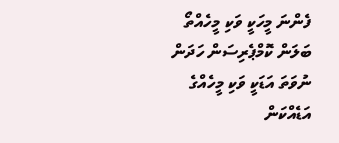ފެންނަ މީހަކީ ވަކި މީހެއްތޯ ބަލަން ކޮމްޕެރިސަން ހަދަން ނުވަތަ އަޑަކީ ވަކި މީހެއްގެ އަޑެއްކަން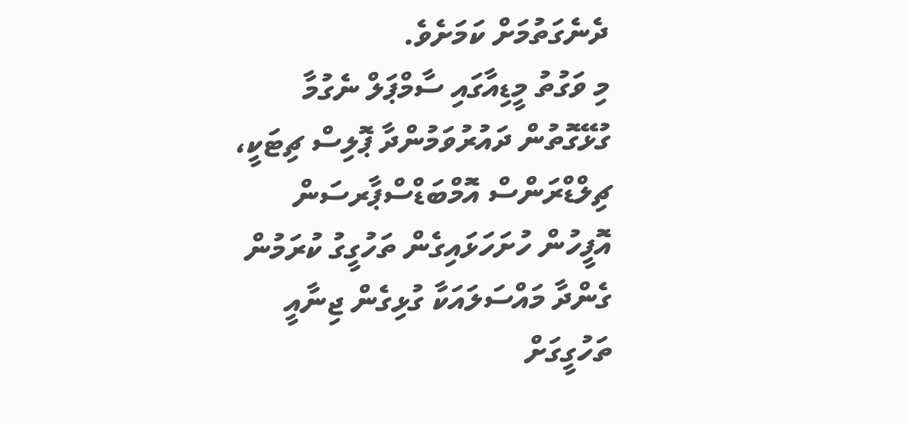ދެނެގަތުމަށް ކަމަށެވެ.
މި ވަގުތު މީޑިއާގައި ސާމްޕަލް ނެގުމާ ގުޅޭގޮތުން ދައުރުވަމުންދާ ޕޮލިސް ޗިޓަކީ، ޗިލްޑްރަންސް އޮމްބަޑްސްޕާރސަން އޮފީހުން ހުށަހަޅައިގެން ތަހުގީގު ކުރަމުން ގެންދާ މައްސަލައަކާ ގުޅިގެން ޖިނާއީ ތަހުގީގަށް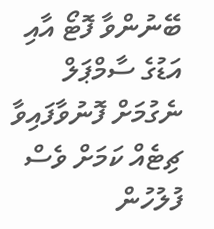ބޭނުންވާ ފޮޓޯ އާއި އަޑުގެ ސާމްޕަލް ނެގުމަށް ފޮނުވާފައިވާ ޗިޓެއް ކަމަށް ވެސް ފުލުހުން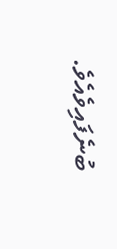ބުނެފައިވެއެވެ.